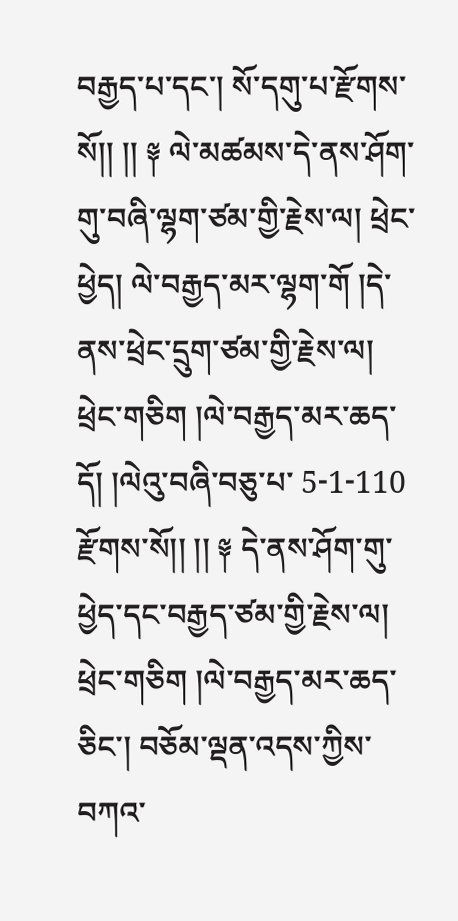བརྒྱད་པ་དང་། སོ་དགུ་པ་རྫོགས་སོ།། །། ༈ ལེ་མཚམས་དེ་ནས་ཤོག་གུ་བཞི་ལྷག་ཙམ་གྱི་རྗེས་ལ། ཕྲེང་ཕྱེད། ལེ་བརྒྱད་མར་ལྷག་གོ །དེ་ནས་ཕྲེང་དྲུག་ཙམ་གྱི་རྗེས་ལ། ཕྲེང་གཅིག །ལེ་བརྒྱད་མར་ཆད་དོ། །ལེའུ་བཞི་བཅུ་པ་ 5-1-110 རྫོགས་སོ།། །། ༈ དེ་ནས་ཤོག་གུ་ཕྱེད་དང་བརྒྱད་ཙམ་གྱི་རྗེས་ལ། ཕྲེང་གཅིག །ལེ་བརྒྱད་མར་ཆད་ཅིང་། བཅོམ་ལྡན་འདས་ཀྱིས་བཀའ་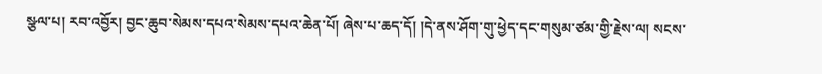སྩལ་པ། རབ་འབྱོར། བྱང་ཆུབ་སེམས་དཔའ་སེམས་དཔའ་ཆེན་པོ། ཞེས་པ་ཆད་དོ། །དེ་ནས་ཤོག་གུ་ཕྱེད་དང་གསུམ་ཙམ་གྱི་རྗེས་ལ། སངས་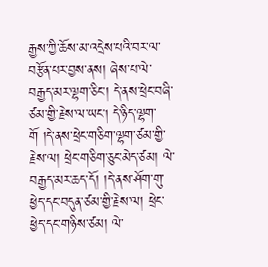རྒྱས་ཀྱི་ཆོས་མ་འདྲེས་པའི་བར་ལ་བརྩོན་པར་བྱས་ནས། ཞེས་པ་ལེ་བརྒྱད་མར་ལྷག་ཅིང་། དེ་ནས་ཕྲེང་བཞི་ཙམ་གྱི་རྗེས་ལ་ཡང། དེ་ཉིད་ལྷག་གོ །དེ་ནས་ཕྲེང་གཅིག་ལྷག་ཙམ་གྱི་རྗེས་ལ། ཕྲེང་གཅིག་ཅུང་མེད་ཙམ། ལེ་བརྒྱད་མར་ཆད་དོ། །དེ་ནས་ཤོག་གུ་ཕྱེད་དང་བདུན་ཙམ་གྱི་རྗེས་ལ། ཕྲེང་ཕྱེད་དང་གཉིས་ཙམ། ལེ་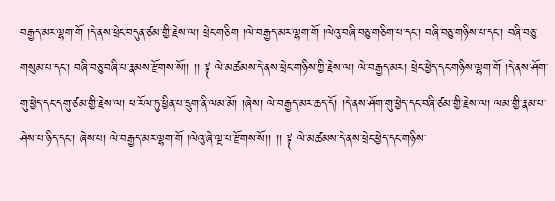བརྒྱད་མར་ལྷག་གོ །དེ་ནས་ཕྲེང་བདུན་ཙམ་གྱི་རྗེས་ལ། ཕྲེང་གཅིག །ལེ་བརྒྱད་མར་ལྷག་གོ །ལེའུ་བཞི་བཅུ་གཅིག་པ་དང་། བཞི་བཅུ་གཉིས་པ་དང་། བཞི་བཅུ་གསུམ་པ་དང་། བཞི་བཅུ་བཞི་པ་རྣམས་རྫོགས་སོ།། །། ༈ ལེ་མཚམས་དེ་ནས་ཕྲེང་གཉིས་ཀྱི་རྗེས་ལ། ལེ་བརྒྱད་མར། ཕྲེང་ཕྱེད་དང་གཉིས་ལྷག་གོ །དེ་ནས་ཤོག་གུ་ཕྱེད་དང་དགུ་ཙམ་གྱི་རྗེས་ལ། ཕ་རོལ་ཏུ་ཕྱིན་པ་དྲུག་ནི་ལམ་མོ། །ཞེས། ལེ་བརྒྱད་མར་ཆད་དོ། །དེ་ནས་ཤོག་གུ་ཕྱེད་དང་བཞི་ཙམ་གྱི་རྗེས་ལ། ལམ་གྱི་རྣམ་པ་ཤེས་པ་ཉིད་དང་། ཞེས་པ། ལེ་བརྒྱད་མར་ལྷག་གོ །ལེའུ་ཞེ་ལྔ་པ་རྫོགས་སོ།། །། ༈ ལེ་མཚམས་དེ་ནས་ཕྲེང་ཕྱེད་དང་གཉིས་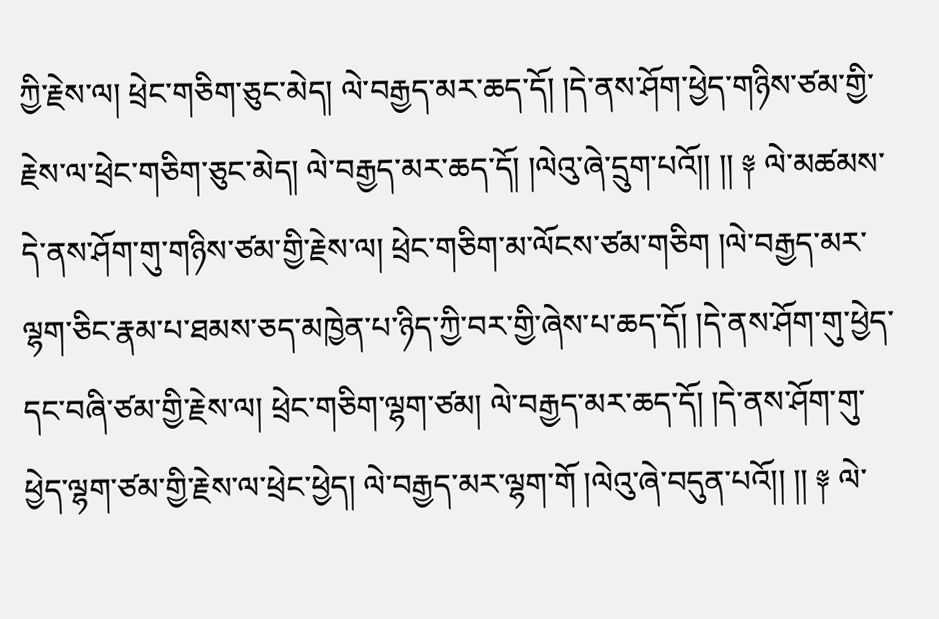ཀྱི་རྗེས་ལ། ཕྲེང་གཅིག་ཅུང་མེད། ལེ་བརྒྱད་མར་ཆད་དོ། །དེ་ནས་ཤོག་ཕྱེད་གཉིས་ཙམ་གྱི་རྗེས་ལ་ཕྲེང་གཅིག་ཅུང་མེད། ལེ་བརྒྱད་མར་ཆད་དོ། །ལེའུ་ཞེ་དྲུག་པའོ།། །། ༈ ལེ་མཚམས་དེ་ནས་ཤོག་གུ་གཉིས་ཙམ་གྱི་རྗེས་ལ། ཕྲེང་གཅིག་མ་ལོངས་ཙམ་གཅིག །ལེ་བརྒྱད་མར་ལྷག་ཅིང་རྣམ་པ་ཐམས་ཅད་མཁྱེན་པ་ཉིད་ཀྱི་བར་གྱི་ཞེས་པ་ཆད་དོ། །དེ་ནས་ཤོག་གུ་ཕྱེད་དང་བཞི་ཙམ་གྱི་རྗེས་ལ། ཕྲེང་གཅིག་ལྷག་ཙམ། ལེ་བརྒྱད་མར་ཆད་དོ། །དེ་ནས་ཤོག་གུ་ཕྱེད་ལྷག་ཙམ་གྱི་རྗེས་ལ་ཕྲེང་ཕྱེད། ལེ་བརྒྱད་མར་ལྷག་གོ །ལེའུ་ཞེ་བདུན་པའོ།། །། ༈ ལེ་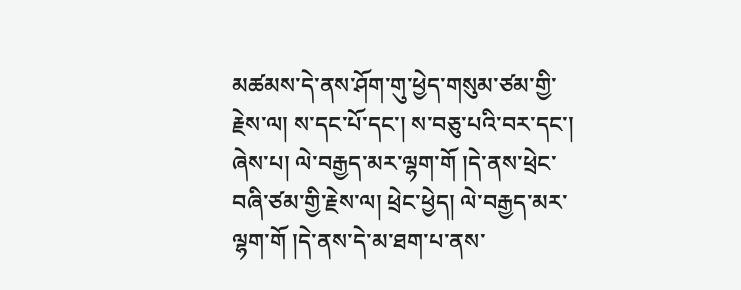མཚམས་དེ་ནས་ཤོག་གུ་ཕྱེད་གསུམ་ཙམ་གྱི་རྗེས་ལ། ས་དང་པོ་དང་། ས་བཅུ་པའི་བར་དང་། ཞེས་པ། ལེ་བརྒྱད་མར་ལྷག་གོ །དེ་ནས་ཕྲེང་བཞི་ཙམ་གྱི་རྗེས་ལ། ཕྲེང་ཕྱེད། ལེ་བརྒྱད་མར་ལྷག་གོ །དེ་ནས་དེ་མ་ཐག་པ་ནས་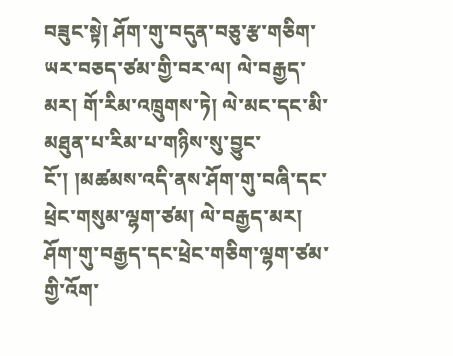བཟུང་སྟེ། ཤོག་གུ་བདུན་བཅུ་རྩ་གཅིག་ཡར་བཅད་ཙམ་གྱི་བར་ལ། ལེ་བརྒྱད་མར། གོ་རིམ་འཁྲུགས་ཏེ། ལེ་མང་དང་མི་མཐུན་པ་རིམ་པ་གཉིས་སུ་བྱུང་ངོ་། །མཚམས་འདི་ནས་ཤོག་གུ་བཞི་དང་ཕྲེང་གསུམ་ལྷག་ཙམ། ལེ་བརྒྱད་མར། ཤོག་གུ་བརྒྱད་དང་ཕྲེང་གཅིག་ལྷག་ཙམ་གྱི་འོག་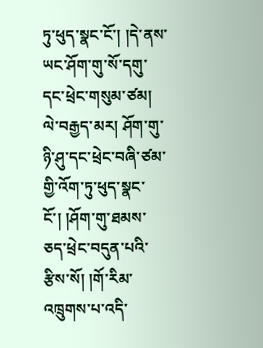ཏུ་ཕུད་སྣང་ངོ་། །དེ་ནས་ཡང་ཤོག་གུ་སོ་དགུ་དང་ཕྲེང་གསུམ་ཙམ། ལེ་བརྒྱད་མར། ཤོག་གུ་ཉི་ཤུ་དང་ཕྲེང་བཞི་ཙམ་གྱི་འོག་ཏུ་ཕུད་སྣང་ངོ་། །ཤོག་གུ་ཐམས་ཅད་ཕྲེང་བདུན་པའི་རྩིས་སོ། །གོ་རིམ་འཁྲུགས་པ་འདི་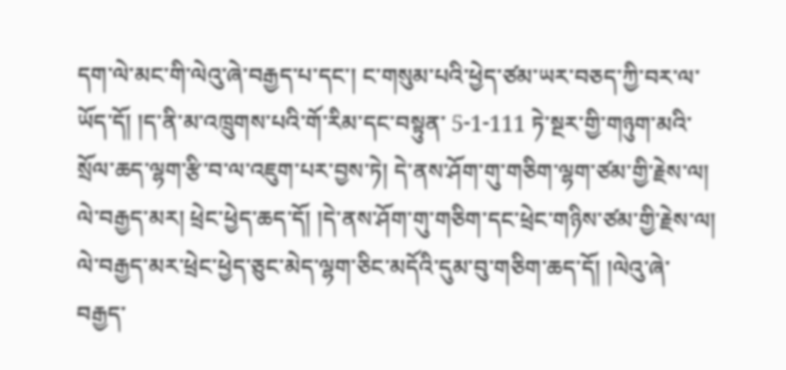དག་ལེ་མང་གི་ལེའུ་ཞེ་བརྒྱད་པ་དང་། ང་གསུམ་པའི་ཕྱེད་ཙམ་ཡར་བཅད་ཀྱི་བར་ལ་ཡོད་དོ། །ད་ནི་མ་འཁྲུགས་པའི་གོ་རིམ་དང་བསྟུན་ 5-1-111 ཏེ་སྔར་གྱི་གཉུག་མའི་སྲོལ་ཆད་ལྷག་རྩི་བ་ལ་འཇུག་པར་བྱས་ཏེ། དེ་ནས་ཤོག་གུ་གཅིག་ལྷག་ཙམ་གྱི་རྗེས་ལ། ལེ་བརྒྱད་མར། ཕྲེང་ཕྱེད་ཆད་དོ། །དེ་ནས་ཤོག་གུ་གཅིག་དང་ཕྲེང་གཉིས་ཙམ་གྱི་རྗེས་ལ། ལེ་བརྒྱད་མར་ཕྲེང་ཕྱེད་ཅུང་མེད་ལྷག་ཅིང་མདོའི་དུམ་བུ་གཅིག་ཆད་དོ། །ལེའུ་ཞེ་བརྒྱད་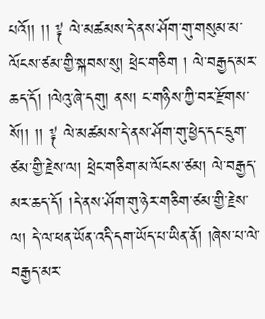པའོ།། །། ༈ ལེ་མཚམས་དེ་ནས་ཤོག་གུ་གསུམ་མ་ལོངས་ཙམ་གྱི་སྐབས་སུ། ཕྲེང་གཅིག ། ལེ་བརྒྱད་མར་ཆད་དོ། །ལེའུ་ཞེ་དགུ། ནས། ང་གཉིས་ཀྱི་བར་རྫོགས་སོ།། །། ༈ ལེ་མཚམས་དེ་ནས་ཤོག་གུ་ཕྱེད་དང་དྲུག་ཙམ་གྱི་རྗེས་ལ། ཕྲེང་གཅིག་མ་ལོངས་ཙམ། ལེ་བརྒྱད་མར་ཆད་དོ། །དེ་ནས་ཤོག་གུ་ཉེར་གཅིག་ཙམ་གྱི་རྗེས་ལ། དེ་ལ་ཕན་ཡོན་འདི་དག་ཡོད་པ་ཡིན་ནོ། །ཞེས་པ་ལེ་བརྒྱད་མར་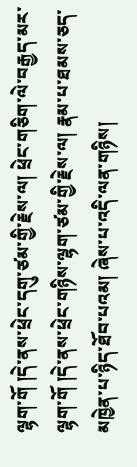ལྷག་གོ །དེ་ནས་ཕྲེང་དགུ་ཙམ་གྱི་རྗེས་ལ། ཕྲེང་གཅིག་ལེ་བརྒྱད་མར་ལྷག་གོ །དེ་ནས་ཕྲེང་གཉིས་ལྷག་ཙམ་གྱི་རྗེས་ལ། རྣམ་པ་ཐམས་ཅད་མཁྱེན་པ་ཉིད་ཐོབ་པའམ། ཞེས་པ་འདི་ལན་གཉིས།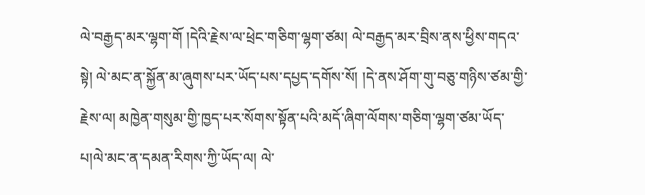ལེ་བརྒྱད་མར་ལྷག་གོ །དེའི་རྗེས་ལ་ཕྲེང་གཅིག་ལྷག་ཙམ། ལེ་བརྒྱད་མར་བྲིས་ནས་ཕྱིས་གདའ་སྟེ། ལེ་མང་ན་སྐྱོན་མ་ཞུགས་པར་ཡོད་པས་དཔྱད་དགོས་སོ། །དེ་ནས་ཤོག་གུ་བཅུ་གཉིས་ཙམ་གྱི་རྗེས་ལ། མཁྱེན་གསུམ་གྱི་ཁྱད་པར་སོགས་སྟོན་པའི་མདོ་ཞིག་ལོགས་གཅིག་ལྷག་ཙམ་ཡོད་པ།ལེ་མང་ན་དམན་རིགས་ཀྱི་ཡོད་ལ། ལེ་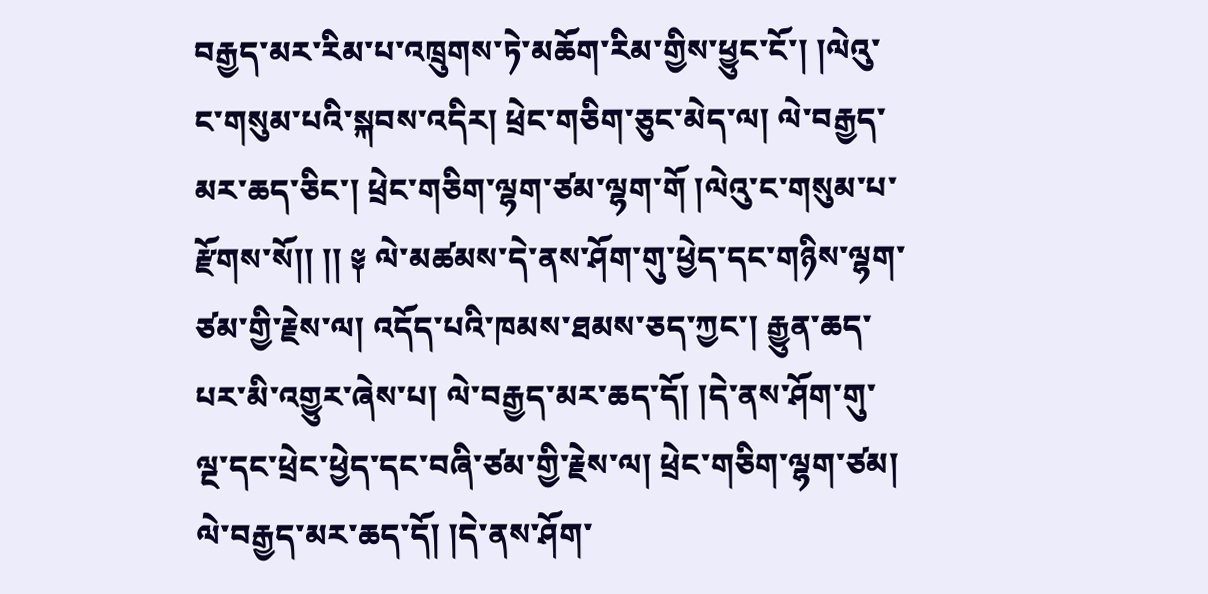བརྒྱད་མར་རིམ་པ་འཁྲུགས་ཏེ་མཆོག་རིམ་གྱིས་ཕྱུང་ངོ་། །ལེའུ་ང་གསུམ་པའི་སྐབས་འདིར། ཕྲེང་གཅིག་ཅུང་མེད་ལ། ལེ་བརྒྱད་མར་ཆད་ཅིང་། ཕྲེང་གཅིག་ལྷག་ཙམ་ལྷག་གོ །ལེའུ་ང་གསུམ་པ་རྫོགས་སོ།། །། ༈ ལེ་མཚམས་དེ་ནས་ཤོག་གུ་ཕྱེད་དང་གཉིས་ལྷག་ཙམ་གྱི་རྗེས་ལ། འདོད་པའི་ཁམས་ཐམས་ཅད་ཀྱང་། རྒྱུན་ཆད་པར་མི་འགྱུར་ཞེས་པ། ལེ་བརྒྱད་མར་ཆད་དོ། །དེ་ནས་ཤོག་གུ་ལྔ་དང་ཕྲེང་ཕྱེད་དང་བཞི་ཙམ་གྱི་རྗེས་ལ། ཕྲེང་གཅིག་ལྷག་ཙམ། ལེ་བརྒྱད་མར་ཆད་དོ། །དེ་ནས་ཤོག་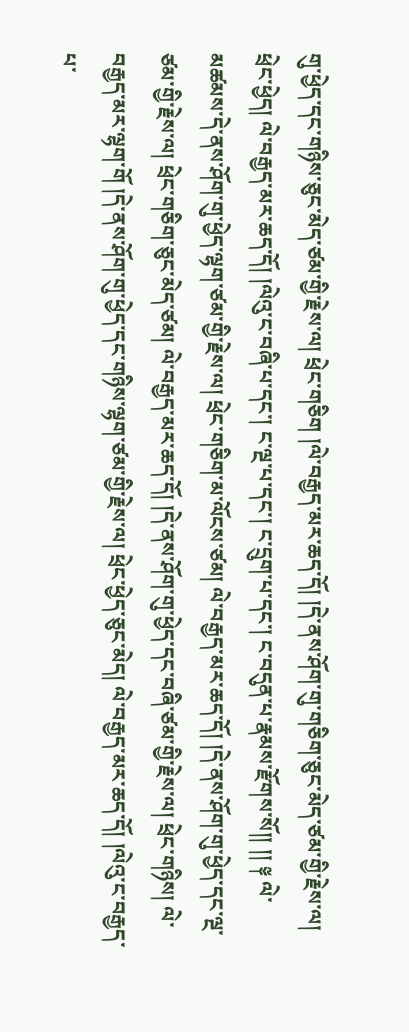གུ་ཕྱེད་དང་གཉིས་ཅུང་མེད་ཙམ་གྱི་རྗེས་ལ། ཕྲེང་གཅིག །ལེ་བརྒྱད་མར་ཆད་དོ། །དེ་ནས་ཤོག་གུ་གཅིག་ཅུང་མེད་ཙམ་གྱི་རྗེས་ལ། ཕྲེང་ཕྱེད། ལེ་བརྒྱད་མར་ཆད་དོ། །ལེའུ་ང་བཞི་པ་དང་། ང་ལྔ་པ་དང་། ང་དྲུག་པ་དང་། ང་བདུན་པ་རྣམས་རྫོགས་སོ།། །། ༈ ལེ་མཚམས་དེ་ནས་ཤོག་གུ་ཕྱེད་ལྷག་ཙམ་གྱི་རྗེས་ལ། ཕྲེང་གཅིག་མ་ལོངས་ཙམ། ལེ་བརྒྱད་མར་ཆད་དོ། །དེ་ནས་ཤོག་གུ་ཕྱེད་དང་ལྔ་ཙམ་གྱི་རྗེས་ལ། ཕྲེང་གཅིག་ཅུང་མེད་ཙམ། ལེ་བརྒྱད་མར་ཆད་དོ། །དེ་ནས་ཤོག་གུ་ཕྱེད་དང་བཞི་ཙམ་གྱི་རྗེས་ལ། ཕྲེང་གཉིས། ལེ་བརྒྱད་མར་ལྷག་གོ །དེ་ནས་ཤོག་གུ་ཕྱེད་དང་གཉིས་ལྷག་ཙམ་གྱི་རྗེས་ལ། ཕྲེང་ཕྱེད་ཅུང་མེད། ལེ་བརྒྱད་མར་ཆད་དོ། །ལེའུ་ང་བརྒྱད་པ་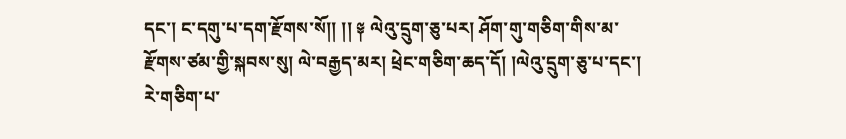དང་། ང་དགུ་པ་དག་རྫོགས་སོ།། །། ༈ ལེའུ་དྲུག་ཅུ་པར། ཤོག་གུ་གཅིག་གིས་མ་རྫོགས་ཙམ་གྱི་སྐབས་སུ། ལེ་བརྒྱད་མར། ཕྲེང་གཅིག་ཆད་དོ། །ལེའུ་དྲུག་ཅུ་པ་དང་། རེ་གཅིག་པ་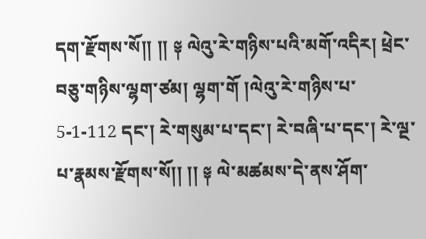དག་རྫོགས་སོ།། །། ༈ ལེའུ་རེ་གཉིས་པའི་མགོ་འདིར། ཕྲེང་བཅུ་གཉིས་ལྷག་ཙམ། ལྷག་གོ །ལེའུ་རེ་གཉིས་པ་ 5-1-112 དང་། རེ་གསུམ་པ་དང་། རེ་བཞི་པ་དང་། རེ་ལྔ་པ་རྣམས་རྫོགས་སོ།། །། ༈ ལེ་མཚམས་དེ་ནས་ཤོག་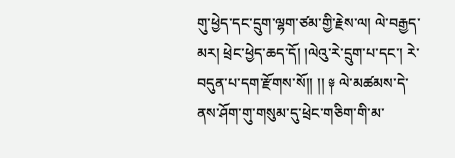གུ་ཕྱེད་དང་དྲུག་ལྷག་ཙམ་གྱི་རྗེས་ལ། ལེ་བརྒྱད་མར། ཕྲེང་ཕྱེད་ཆད་དོ། །ལེའུ་རེ་དྲུག་པ་དང་། རེ་བདུན་པ་དག་རྫོགས་སོ།། །། ༈ ལེ་མཚམས་དེ་ནས་ཤོག་གུ་གསུམ་དུ་ཕྲེང་གཅིག་གི་མ་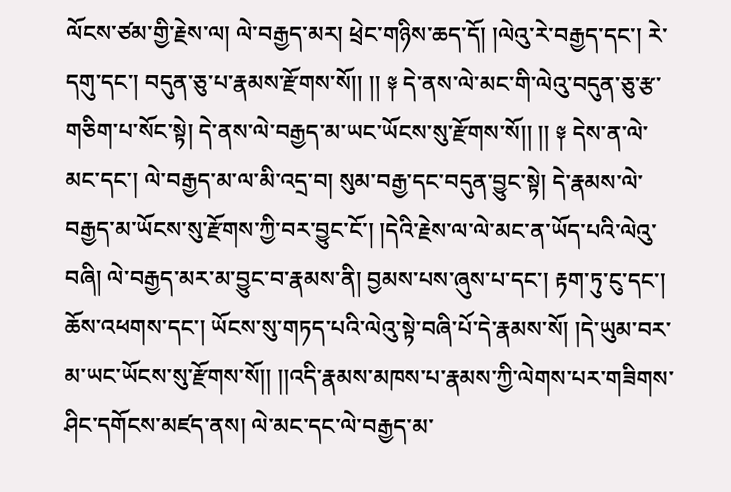ལོངས་ཙམ་གྱི་རྗེས་ལ། ལེ་བརྒྱད་མར། ཕྲེང་གཉིས་ཆད་དོ། །ལེའུ་རེ་བརྒྱད་དང་། རེ་དགུ་དང་། བདུན་ཅུ་པ་རྣམས་རྫོགས་སོ།། །། ༈ དེ་ནས་ལེ་མང་གི་ལེའུ་བདུན་ཅུ་རྩ་གཅིག་པ་སོང་སྟེ། དེ་ནས་ལེ་བརྒྱད་མ་ཡང་ཡོངས་སུ་རྫོགས་སོ།། །། ༈ དེས་ན་ལེ་མང་དང་། ལེ་བརྒྱད་མ་ལ་མི་འདྲ་བ། སུམ་བརྒྱ་དང་བདུན་བྱུང་སྟེ། དེ་རྣམས་ལེ་བརྒྱད་མ་ཡོངས་སུ་རྫོགས་ཀྱི་བར་བྱུང་ངོ་། །དེའི་རྗེས་ལ་ལེ་མང་ན་ཡོད་པའི་ལེའུ་བཞི། ལེ་བརྒྱད་མར་མ་བྱུང་བ་རྣམས་ནི། བྱམས་པས་ཞུས་པ་དང་། རྟག་ཏུ་ངུ་དང་། ཆོས་འཕགས་དང་། ཡོངས་སུ་གཏད་པའི་ལེའུ་སྟེ་བཞི་པོ་དེ་རྣམས་སོ། །དེ་ཡུམ་བར་མ་ཡང་ཡོངས་སུ་རྫོགས་སོ།། །།འདི་རྣམས་མཁས་པ་རྣམས་ཀྱི་ལེགས་པར་གཟིགས་ཤིང་དགོངས་མཛད་ནས། ལེ་མང་དང་ལེ་བརྒྱད་མ་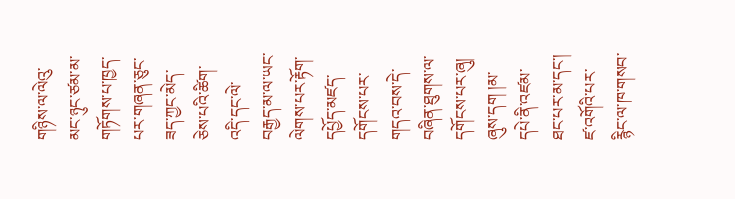གཉིས་ལ་ལེའུ་མང་ཉུང་ཙམ་མ་གཏོགས་པ་ཁྱད་པར་གཞན་ཅུང་ཟད་ཀྱང་མེད་ཅེས་པའི་ཚིག་འདི་དང་ལེ་བརྒྱད་མ་ལ་ཡང་ལེགས་པར་རྟོག་དཔྱོད་མཛད་དགོངས་པར་གདའ་བས་དེ་བཞིན་ཐུགས་ལ་དགོངས་པར་ཞུ། ཞུས་དག །མ་དཔེ་ནི་འཛམ་ཐང་པར་མ་དང་། ཛ་འགོའི་པར་རྙིང་ལ་ཁ་གསབ་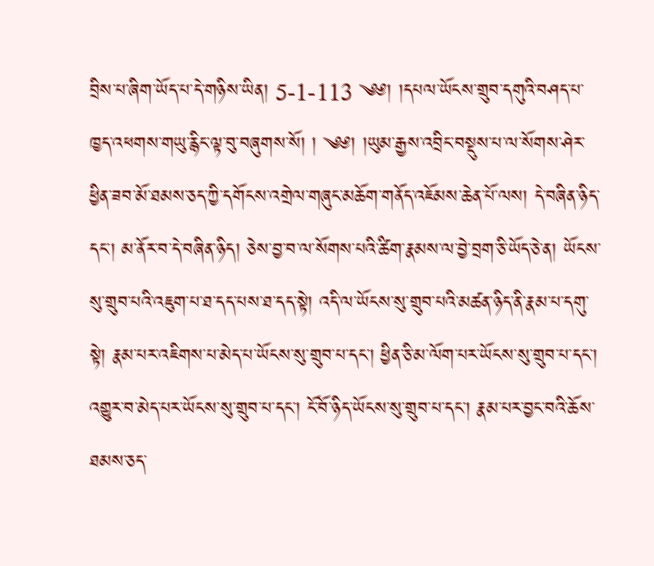བྲིས་པ་ཞིག་ཡོད་པ་དེ་གཉིས་ཡིན། 5-1-113 ༄༅། །དཔལ་ཡོངས་གྲུབ་དགུའི་བཤད་པ་ཁྱད་འཕགས་གཡུ་རྙིང་ལྟ་བུ་བཞུགས་སོ། ། ༄༅། །ཡུམ་རྒྱས་འབྲིང་བསྡུས་པ་ལ་སོགས་ཤེར་ཕྱིན་ཟབ་མོ་ཐམས་ཅད་ཀྱི་དགོངས་འགྲེལ་གཞུང་མཆོག་གནོད་འཇོམས་ཆེན་པོ་ལས། དེ་བཞིན་ཉིད་དང་། མ་ནོར་བ་དེ་བཞིན་ཉིད། ཅེས་བྱ་བ་ལ་སོགས་པའི་ཚིག་རྣམས་ལ་བྱེ་བྲག་ཅི་ཡོད་ཅེ་ན། ཡོངས་སུ་གྲུབ་པའི་འཇུག་པ་ཐ་དད་པས་ཐ་དད་སྟེ། འདི་ལ་ཡོངས་སུ་གྲུབ་པའི་མཚན་ཉིད་ནི་རྣམ་པ་དགུ་སྟེ། རྣམ་པར་འཇིགས་པ་མེད་པ་ཡོངས་སུ་གྲུབ་པ་དང་། ཕྱིན་ཅི་མ་ལོག་པར་ཡོངས་སུ་གྲུབ་པ་དང་། འགྱུར་བ་མེད་པར་ཡོངས་སུ་གྲུབ་པ་དང་། ངོ་བོ་ཉིད་ཡོངས་སུ་གྲུབ་པ་དང་། རྣམ་པར་བྱང་བའི་ཆོས་ཐམས་ཅད་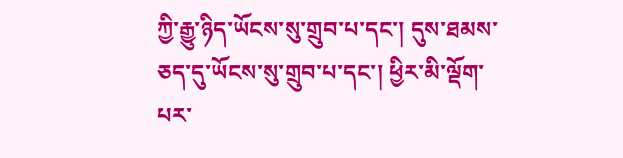ཀྱི་རྒྱུ་ཉིད་ཡོངས་སུ་གྲུབ་པ་དང་། དུས་ཐམས་ཅད་དུ་ཡོངས་སུ་གྲུབ་པ་དང་། ཕྱིར་མི་ལྡོག་པར་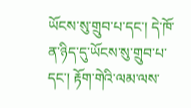ཡོངས་སུ་གྲུབ་པ་དང་། དེ་ཁོ་ན་ཉིད་དུ་ཡོངས་སུ་གྲུབ་པ་དང་། རྟོག་གེའི་ལམ་ལས་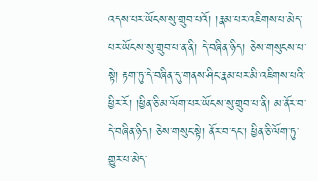འདས་པར་ཡོངས་སུ་གྲུབ་པའོ། །རྣམ་པར་འཇིགས་པ་མེད་པར་ཡོངས་སུ་གྲུབ་པ་ན་ནི། དེ་བཞིན་ཉིད། ཅེས་གསུངས་པ་སྟེ། རྟག་ཏུ་དེ་བཞིན་དུ་གནས་ཤིང་རྣམ་པར་མི་འཇིགས་པའི་ཕྱིར་རོ། །ཕྱིན་ཅི་མ་ལོག་པར་ཡོངས་སུ་གྲུབ་པ་ནི། མ་ནོར་བ་དེ་བཞིན་ཉིད། ཅེས་གསུང་སྟེ། ནོར་བ་དང་། ཕྱིན་ཅི་ལོག་ཏུ་གྱུར་པ་མེད་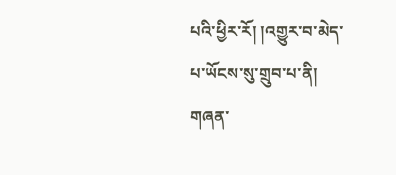པའི་ཕྱིར་རོ། །འགྱུར་བ་མེད་པ་ཡོངས་སུ་གྲུབ་པ་ནི། གཞན་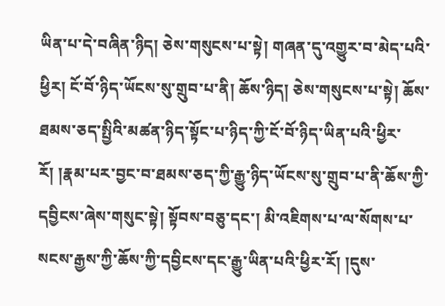ཡིན་པ་དེ་བཞིན་ཉིད། ཅེས་གསུངས་པ་སྟེ། གཞན་དུ་འགྱུར་བ་མེད་པའི་ཕྱིར། ངོ་བོ་ཉིད་ཡོངས་སུ་གྲུབ་པ་ནི། ཆོས་ཉིད། ཅེས་གསུངས་པ་སྟེ། ཆོས་ཐམས་ཅད་སྤྱིའི་མཚན་ཉིད་སྟོང་པ་ཉིད་ཀྱི་ངོ་བོ་ཉིད་ཡིན་པའི་ཕྱིར་རོ། །རྣམ་པར་བྱང་བ་ཐམས་ཅད་ཀྱི་རྒྱུ་ཉིད་ཡོངས་སུ་གྲུབ་པ་ནི་ཆོས་ཀྱི་དབྱིངས་ཞེས་གསུང་སྟེ། སྟོབས་བཅུ་དང་། མི་འཇིགས་པ་ལ་སོགས་པ་སངས་རྒྱས་ཀྱི་ཆོས་ཀྱི་དབྱིངས་དང་རྒྱུ་ཡིན་པའི་ཕྱིར་རོ། །དུས་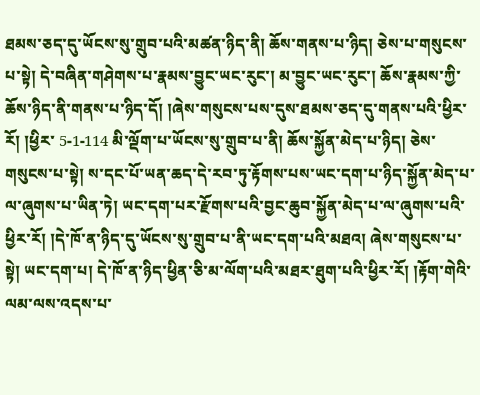ཐམས་ཅད་དུ་ཡོངས་སུ་གྲུབ་པའི་མཚན་ཉིད་ནི། ཆོས་གནས་པ་ཉིད། ཅེས་པ་གསུངས་པ་སྟེ། དེ་བཞིན་གཤེགས་པ་རྣམས་བྱུང་ཡང་རུང་། མ་བྱུང་ཡང་རུང་། ཆོས་རྣམས་ཀྱི་ཆོས་ཉིད་ནི་གནས་པ་ཉིད་དོ། །ཞེས་གསུངས་པས་དུས་ཐམས་ཅད་དུ་གནས་པའི་ཕྱིར་རོ། །ཕྱིར་ 5-1-114 མི་ལྡོག་པ་ཡོངས་སུ་གྲུབ་པ་ནི། ཆོས་སྐྱོན་མེད་པ་ཉིད། ཅེས་གསུངས་པ་སྟེ། ས་དང་པོ་ཡན་ཆད་དེ་རབ་ཏུ་རྟོགས་པས་ཡང་དག་པ་ཉིད་སྐྱོན་མེད་པ་ལ་ཞུགས་པ་ཡིན་ཏེ། ཡང་དག་པར་རྫོགས་པའི་བྱང་ཆུབ་སྐྱོན་མེད་པ་ལ་ཞུགས་པའི་ཕྱིར་རོ། །དེ་ཁོ་ན་ཉིད་དུ་ཡོངས་སུ་གྲུབ་པ་ནི་ཡང་དག་པའི་མཐའ། ཞེས་གསུངས་པ་སྟེ། ཡང་དག་པ། དེ་ཁོ་ན་ཉིད་ཕྱིན་ཅི་མ་ལོག་པའི་མཐར་ཐུག་པའི་ཕྱིར་རོ། །རྟོག་གེའི་ལམ་ལས་འདས་པ་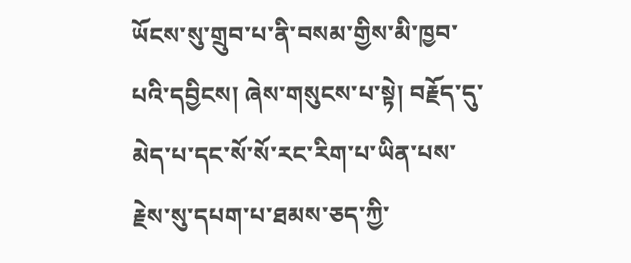ཡོངས་སུ་གྲུབ་པ་ནི་བསམ་གྱིས་མི་ཁྱབ་པའི་དབྱིངས། ཞེས་གསུངས་པ་སྟེ། བརྗོད་དུ་མེད་པ་དང་སོ་སོ་རང་རིག་པ་ཡིན་པས་རྗེས་སུ་དཔག་པ་ཐམས་ཅད་ཀྱི་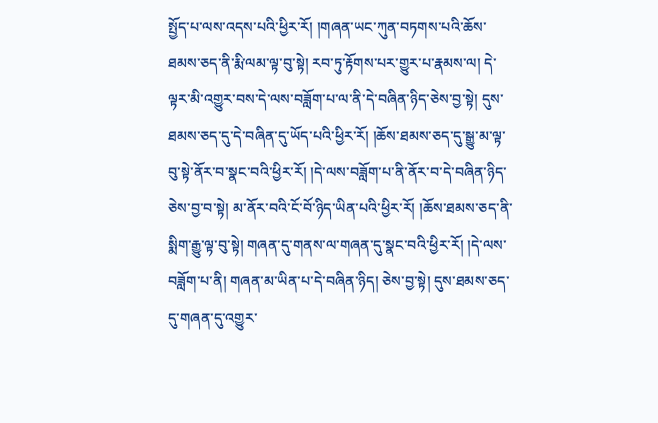སྤྱོད་པ་ལས་འདས་པའི་ཕྱིར་རོ། །གཞན་ཡང་ཀུན་བཏགས་པའི་ཆོས་ཐམས་ཅད་ནི་རྨི་ལམ་ལྟ་བུ་སྟེ། རབ་ཏུ་རྟོགས་པར་གྱུར་པ་རྣམས་ལ། དེ་ལྟར་མི་འགྱུར་བས་དེ་ལས་བཟློག་པ་ལ་ནི་དེ་བཞིན་ཉིད་ཅེས་བྱ་སྟེ། དུས་ཐམས་ཅད་དུ་དེ་བཞིན་དུ་ཡོད་པའི་ཕྱིར་རོ། །ཆོས་ཐམས་ཅད་དུ་སྒྱུ་མ་ལྟ་བུ་སྟེ་ནོར་བ་སྣང་བའི་ཕྱིར་རོ། །དེ་ལས་བཟློག་པ་ནི་ནོར་བ་དེ་བཞིན་ཉིད་ཅེས་བྱ་བ་སྟེ། མ་ནོར་བའི་ངོ་བོ་ཉིད་ཡིན་པའི་ཕྱིར་རོ། །ཆོས་ཐམས་ཅད་ནི་སྨིག་རྒྱུ་ལྟ་བུ་སྟེ། གཞན་དུ་གནས་ལ་གཞན་དུ་སྣང་བའི་ཕྱིར་རོ། །དེ་ལས་བཟློག་པ་ནི། གཞན་མ་ཡིན་པ་དེ་བཞིན་ཉིད། ཅེས་བྱ་སྟེ། དུས་ཐམས་ཅད་དུ་གཞན་དུ་འགྱུར་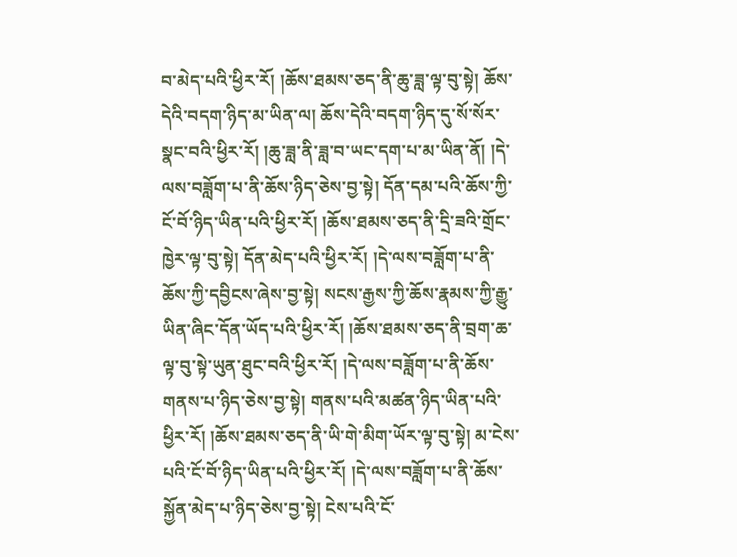བ་མེད་པའི་ཕྱིར་རོ། །ཆོས་ཐམས་ཅད་ནི་ཆུ་ཟླ་ལྟ་བུ་སྟེ། ཆོས་དེའི་བདག་ཉིད་མ་ཡིན་ལ། ཆོས་དེའི་བདག་ཉིད་དུ་སོ་སོར་སྣང་བའི་ཕྱིར་རོ། །ཆུ་ཟླ་ནི་ཟླ་བ་ཡང་དག་པ་མ་ཡིན་ནོ། །དེ་ལས་བཟློག་པ་ནི་ཆོས་ཉིད་ཅེས་བྱ་སྟེ། དོན་དམ་པའི་ཆོས་ཀྱི་ངོ་བོ་ཉིད་ཡིན་པའི་ཕྱིར་རོ། །ཆོས་ཐམས་ཅད་ནི་དྲི་ཟའི་གྲོང་ཁྱེར་ལྟ་བུ་སྟེ། དོན་མེད་པའི་ཕྱིར་རོ། །དེ་ལས་བཟློག་པ་ནི་ཆོས་ཀྱི་དབྱིངས་ཞེས་བྱ་སྟེ། སངས་རྒྱས་ཀྱི་ཆོས་རྣམས་ཀྱི་རྒྱུ་ཡིན་ཞིང་དོན་ཡོད་པའི་ཕྱིར་རོ། །ཆོས་ཐམས་ཅད་ནི་བྲག་ཆ་ལྟ་བུ་སྟེ་ཡུན་ཐུང་བའི་ཕྱིར་རོ། །དེ་ལས་བཟློག་པ་ནི་ཆོས་གནས་པ་ཉིད་ཅེས་བྱ་སྟེ། གནས་པའི་མཚན་ཉིད་ཡིན་པའི་ཕྱིར་རོ། །ཆོས་ཐམས་ཅད་ནི་ཡི་གེ་མིག་ཡོར་ལྟ་བུ་སྟེ། མ་ངེས་པའི་ངོ་བོ་ཉིད་ཡིན་པའི་ཕྱིར་རོ། །དེ་ལས་བཟློག་པ་ནི་ཆོས་སྐྱོན་མེད་པ་ཉིད་ཅེས་བྱ་སྟེ། ངེས་པའི་ངོ་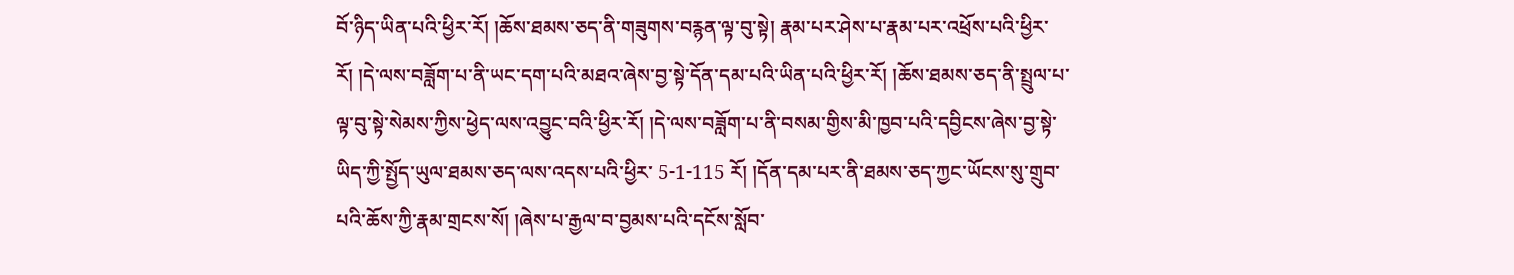བོ་ཉིད་ཡིན་པའི་ཕྱིར་རོ། །ཆོས་ཐམས་ཅད་ནི་གཟུགས་བརྙན་ལྟ་བུ་སྟེ། རྣམ་པར་ཤེས་པ་རྣམ་པར་འཕྲོས་པའི་ཕྱིར་རོ། །དེ་ལས་བཟློག་པ་ནི་ཡང་དག་པའི་མཐའ་ཞེས་བྱ་སྟེ་དོན་དམ་པའི་ཡིན་པའི་ཕྱིར་རོ། །ཆོས་ཐམས་ཅད་ནི་སྤྲུལ་པ་ལྟ་བུ་སྟེ་སེམས་ཀྱིས་ཕྱེད་ལས་འབྱུང་བའི་ཕྱིར་རོ། །དེ་ལས་བཟློག་པ་ནི་བསམ་གྱིས་མི་ཁྱབ་པའི་དབྱིངས་ཞེས་བྱ་སྟེ་ཡིད་ཀྱི་སྤྱོད་ཡུལ་ཐམས་ཅད་ལས་འདས་པའི་ཕྱིར་ 5-1-115 རོ། །དོན་དམ་པར་ནི་ཐམས་ཅད་ཀྱང་ཡོངས་སུ་གྲུབ་པའི་ཆོས་ཀྱི་རྣམ་གྲངས་སོ། །ཞེས་པ་རྒྱལ་བ་བྱམས་པའི་དངོས་སློབ་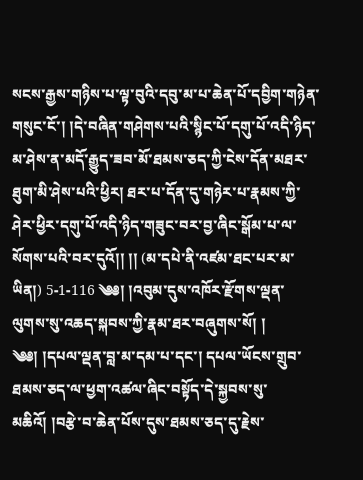སངས་རྒྱས་གཉིས་པ་ལྟ་བུའི་དབུ་མ་པ་ཆེན་པོ་དབྱིག་གཉེན་གསུང་ངོ་། །དེ་བཞིན་གཤེགས་པའི་སྙིང་པོ་དགུ་པོ་འདི་ཉིད་མ་ཤེས་ན་མདོ་རྒྱུད་ཟབ་མོ་ཐམས་ཅད་ཀྱི་ངེས་དོན་མཐར་ཐུག་མི་ཤེས་པའི་ཕྱིར། ཐར་པ་དོན་དུ་གཉེར་པ་རྣམས་ཀྱི་ཤེར་ཕྱིར་དགུ་པོ་འདི་ཉིད་གཟུང་བར་བྱ་ཞིང་སྒོམ་པ་ལ་སོགས་པའི་བར་དུའོ།། །། (མ་དཔེ་ནི་འཛམ་ཐང་པར་མ་ཡིན།) 5-1-116 ༄༅། །འབུམ་དུས་འཁོར་རྫོགས་ལྡན་ལུགས་སུ་འཆད་སྐབས་ཀྱི་རྣམ་ཐར་བཞུགས་སོ། ། ༄༅། །དཔལ་ལྡན་བླ་མ་དམ་པ་དང་། དཔལ་ཡོངས་གྲུབ་ཐམས་ཅད་ལ་ཕྱག་འཚལ་ཞིང་བསྟོད་དེ་སྐྱབས་སུ་མཆིའོ། །བརྩེ་བ་ཆེན་པོས་དུས་ཐམས་ཅད་དུ་རྗེས་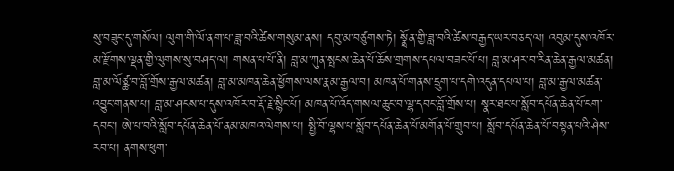སུ་བཟུང་དུ་གསོལ། ལུག་གི་ལོ་ནག་པ་ཟླ་བའི་ཚེས་གསུམ་ནས། དབུ་མ་བཙུགས་ཏེ། སྣྲོན་གྱི་ཟླ་བའི་ཚེས་བརྒྱད་ཡར་བཅད་ལ། འབུམ་དུས་འཁོར་མ་རྫོགས་ལྡན་གྱི་ལུགས་སུ་བཤད་ལ། གསན་པ་པོ་ནི། བླ་མ་ཀུན་སྤངས་ཆེན་པོ་ཆོས་གྲགས་དཔལ་བཟང་པོ་པ། བླ་མ་ཤར་བ་རིན་ཆེན་རྒྱལ་མཚན། བླ་མ་ལོཙྪ་བ་བློ་གྲོས་རྒྱལ་མཚན། བླ་མ་མཁན་ཆེན་ཕྱོགས་ལས་རྣམ་རྒྱལ་བ། མཁན་པོ་གནས་དྲུག་པ་དགེ་འདུན་དཔལ་པ། བླ་མ་རྒྱལ་མཚན་འབྱུང་གནས་པ། བླ་མ་ཤངས་པ་དུས་འཁོར་བ་རྡོ་རྗེ་སྙིང་པོ། མཁན་པོ་འོད་གསལ་ཆུང་བ་ལྷ་དབང་བློ་གྲོས་པ། སྣར་ཐང་པ་སློབ་དཔོན་ཆེན་པོ་ངག་དབང་། ཨེ་པ་བའི་སློབ་དཔོན་ཆེན་པོ་ནམ་མཁའ་ལེགས་པ། སྤྱི་བོ་ལྷས་པ་སློབ་དཔོན་ཆེན་པོ་མགོན་པོ་གྲུབ་པ། སློབ་དཔོན་ཆེན་པོ་བསྟན་པའི་ཤེས་རབ་པ། ནགས་ཕུག་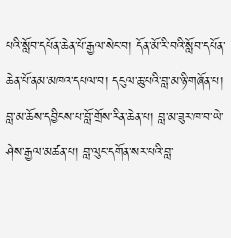པའི་སློབ་དཔོན་ཆེན་པོ་རྒྱལ་སེང་བ། དོན་མོ་རི་བའི་སློབ་དཔོན་ཆེན་པོ་ནམ་མཁའ་དཔལ་བ། དངུལ་ཆུ་པའི་བླ་མ་ཉི་གཞོན་པ། བླ་མ་ཆོས་དབྱིངས་པ་བློ་གྲོས་རིན་ཆེན་པ། བླ་མ་ཟུར་ཁ་བ་ཡེ་ཤེས་རྒྱལ་མཚན་པ། བླ་ལུང་དགོན་སར་པའི་བླ་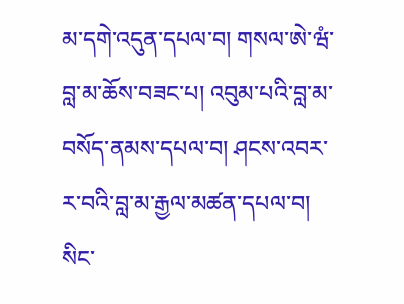མ་དགེ་འདུན་དཔལ་བ། གསལ་ཨེ་ཝཾ་བླ་མ་ཆོས་བཟང་པ། འབུམ་པའི་བླ་མ་བསོད་ནམས་དཔལ་བ། ཤངས་འབར་ར་བའི་བླ་མ་རྒྱལ་མཚན་དཔལ་བ། སིང་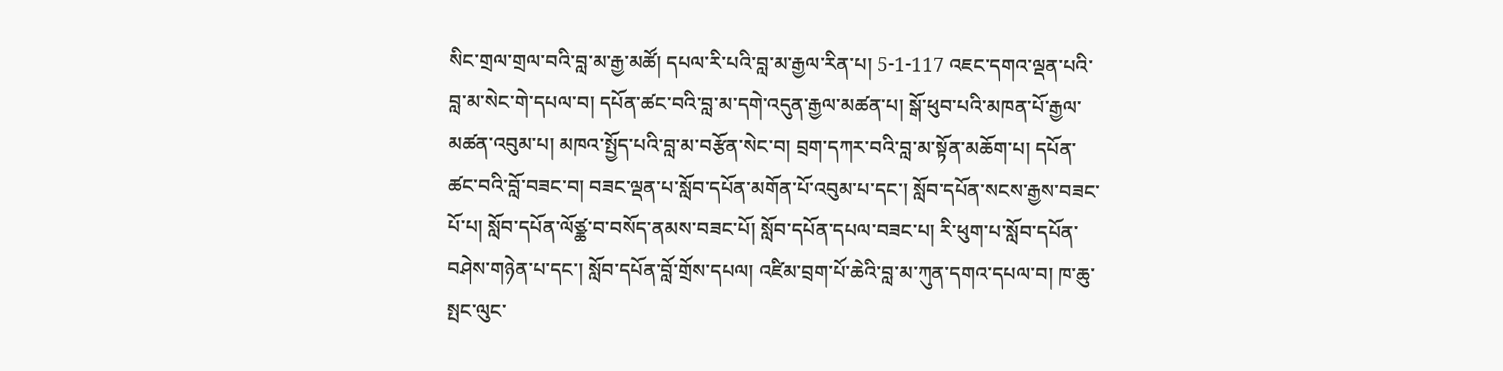སིང་གྲལ་གྲལ་བའི་བླ་མ་རྒྱ་མཚོ། དཔལ་རི་པའི་བླ་མ་རྒྱལ་རིན་པ། 5-1-117 འཇང་དགའ་ལྡན་པའི་བླ་མ་སེང་གེ་དཔལ་བ། དཔོན་ཚང་བའི་བླ་མ་དགེ་འདུན་རྒྱལ་མཚན་པ། སྒོ་ཕུབ་པའི་མཁན་པོ་རྒྱལ་མཚན་འབུམ་པ། མཁའ་སྤྱོད་པའི་བླ་མ་བརྩོན་སེང་བ། བྲག་དཀར་བའི་བླ་མ་སྟོན་མཆོག་པ། དཔོན་ཚང་བའི་བློ་བཟང་བ། བཟང་ལྡན་པ་སློབ་དཔོན་མགོན་པོ་འབུམ་པ་དང་། སློབ་དཔོན་སངས་རྒྱས་བཟང་པོ་པ། སློབ་དཔོན་ལོཙྪ་བ་བསོད་ནམས་བཟང་པོ། སློབ་དཔོན་དཔལ་བཟང་པ། རི་ཕུག་པ་སློབ་དཔོན་བཤེས་གཉེན་པ་དང་། སློབ་དཔོན་བློ་གྲོས་དཔལ། འཛིམ་བྲག་པོ་ཆེའི་བླ་མ་ཀུན་དགའ་དཔལ་བ། ཁ་ཆུ་སྤང་ལུང་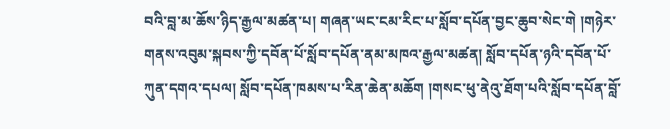བའི་བླ་མ་ཆོས་ཉིད་རྒྱལ་མཚན་པ། གཞན་ཡང་ངམ་རིང་པ་སློབ་དཔོན་བྱང་ཆུབ་སེང་གེ །གཉེར་གནས་འབུམ་སྐབས་ཀྱི་དབོན་པོ་སློབ་དཔོན་ནམ་མཁའ་རྒྱལ་མཚན། སློབ་དཔོན་ཉའི་དབོན་པོ་ཀུན་དགའ་དཔལ། སློབ་དཔོན་ཁམས་པ་རིན་ཆེན་མཆོག །གསང་ཕུ་ནེའུ་ཐོག་པའི་སློབ་དཔོན་བློ་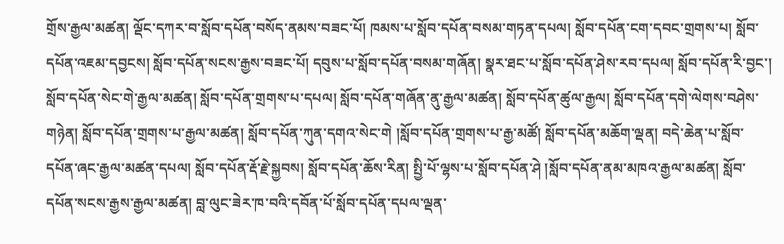གྲོས་རྒྱལ་མཚན། ལྡོང་དཀར་བ་སློབ་དཔོན་བསོད་ནམས་བཟང་པོ། ཁམས་པ་སློབ་དཔོན་བསམ་གཏན་དཔལ། སློབ་དཔོན་ངག་དབང་གྲགས་པ། སློབ་དཔོན་འཇམ་དབྱངས། སློབ་དཔོན་སངས་རྒྱས་བཟང་པོ། དབུས་པ་སློབ་དཔོན་བསམ་གཞོན། སྣར་ཐང་པ་སློབ་དཔོན་ཤེས་རབ་དཔལ། སློབ་དཔོན་རི་བྱང་། སློབ་དཔོན་སེང་གེ་རྒྱལ་མཚན། སློབ་དཔོན་གྲགས་པ་དཔལ། སློབ་དཔོན་གཞོན་ནུ་རྒྱལ་མཚན། སློབ་དཔོན་ཚུལ་རྒྱལ། སློབ་དཔོན་དགེ་ལེགས་བཤེས་གཉེན། སློབ་དཔོན་གྲགས་པ་རྒྱལ་མཚན། སློབ་དཔོན་ཀུན་དགའ་སེང་གེ །སློབ་དཔོན་གྲགས་པ་རྒྱ་མཚོ། སློབ་དཔོན་མཆོག་ལྡན། བདེ་ཆེན་པ་སློབ་དཔོན་ཞང་རྒྱལ་མཚན་དཔལ། སློབ་དཔོན་རྡོ་རྗེ་སྐྱབས། སློབ་དཔོན་ཆོས་རིན། སྤྱི་པོ་ལྷས་པ་སློབ་དཔོན་ཤེ །སློབ་དཔོན་ནམ་མཁའ་རྒྱལ་མཚན། སློབ་དཔོན་སངས་རྒྱས་རྒྱལ་མཚན། བླ་ལུང་ཟེར་ཁ་བའི་དབོན་པོ་སློབ་དཔོན་དཔལ་ལྡན་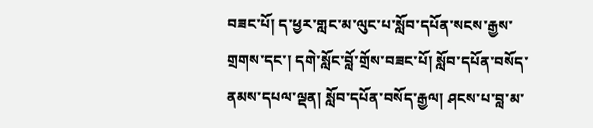བཟང་པོ། ད་ཕྱར་གླང་མ་ལུང་པ་སློབ་དཔོན་སངས་རྒྱས་གྲགས་དང་། དགེ་སློང་བློ་གྲོས་བཟང་པོ། སློབ་དཔོན་བསོད་ནམས་དཔལ་ལྡན། སློབ་དཔོན་བསོད་རྒྱལ། ཤངས་པ་བླ་མ་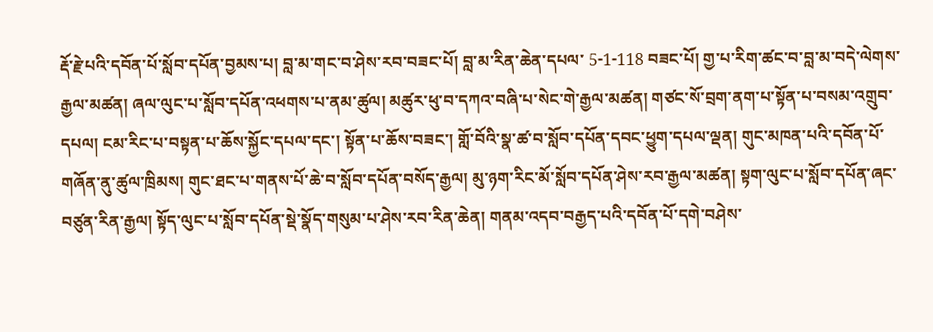རྡོ་རྗེ་པའི་དབོན་པོ་སློབ་དཔོན་བྱམས་པ། བླ་མ་གང་བ་ཤེས་རབ་བཟང་པོ། བླ་མ་རིན་ཆེན་དཔལ་ 5-1-118 བཟང་པོ། གྱ་པ་རིག་ཚང་བ་བླ་མ་བདེ་ལེགས་རྒྱལ་མཚན། ཞལ་ལུང་པ་སློབ་དཔོན་འཕགས་པ་ནམ་ཚུལ། མཚུར་ཕུ་བ་དཀའ་བཞི་པ་སེང་གེ་རྒྱལ་མཚན། གཙང་སོ་བྲག་ནག་པ་སྟོན་པ་བསམ་འགྲུབ་དཔལ། ངམ་རིང་པ་བསྟན་པ་ཆོས་སྐྱོང་དཔལ་དང་། སྟོན་པ་ཆོས་བཟང་། གློ་བོའི་སྣ་ཚ་བ་སློབ་དཔོན་དབང་ཕྱུག་དཔལ་ལྡན། གུང་མཁན་པའི་དབོན་པོ་གཞོན་ནུ་ཚུལ་ཁྲིམས། གུང་ཐང་པ་གནས་པོ་ཆེ་བ་སློབ་དཔོན་བསོད་རྒྱལ། མུ་ཉག་རིང་མོ་སློབ་དཔོན་ཤེས་རབ་རྒྱལ་མཚན། སྟག་ལུང་པ་སློབ་དཔོན་ཞང་བཙུན་རིན་རྒྱལ། སྟོད་ལུང་པ་སློབ་དཔོན་སྡེ་སྣོད་གསུམ་པ་ཤེས་རབ་རིན་ཆེན། གནམ་འདབ་བརྒྱད་པའི་དབོན་པོ་དགེ་བཤེས་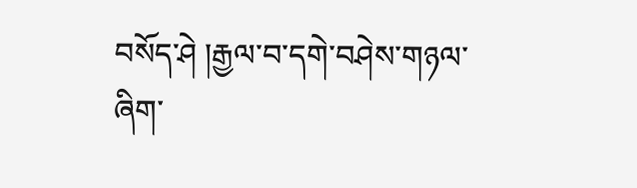བསོད་ཤེ །རྒྱལ་བ་དགེ་བཤེས་གཉལ་ཞིག་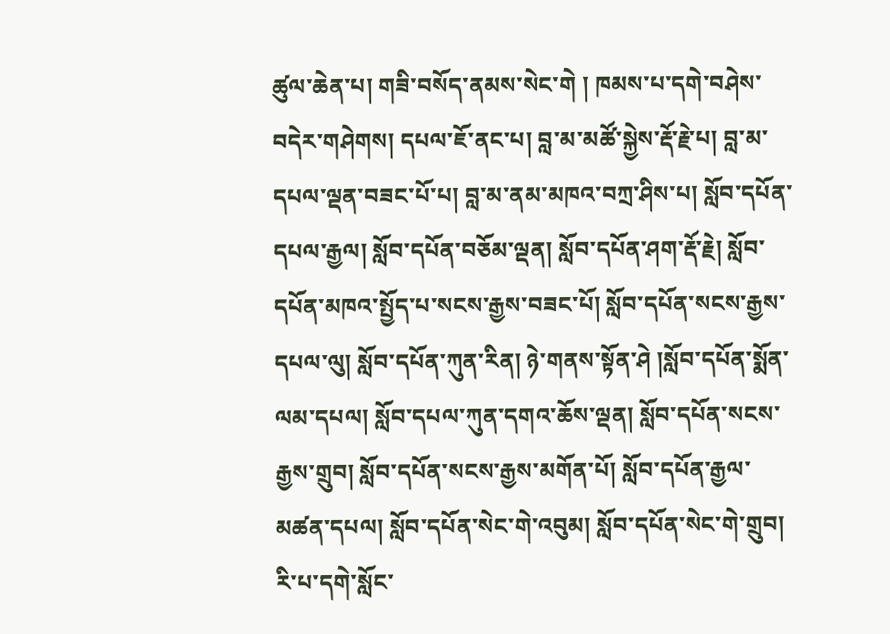ཚུལ་ཆེན་པ། གཟི་བསོད་ནམས་སེང་གེ ། ཁམས་པ་དགེ་བཤེས་བདེར་གཤེགས། དཔལ་ཇོ་ནང་པ། བླ་མ་མཚོ་སྐྱེས་རྡོ་རྗེ་པ། བླ་མ་དཔལ་ལྡན་བཟང་པོ་པ། བླ་མ་ནམ་མཁའ་བཀྲ་ཤིས་པ། སློབ་དཔོན་དཔལ་རྒྱལ། སློབ་དཔོན་བཅོམ་ལྡན། སློབ་དཔོན་ཤག་རྡོ་རྗེ། སློབ་དཔོན་མཁའ་སྤྱོད་པ་སངས་རྒྱས་བཟང་པོ། སློབ་དཔོན་སངས་རྒྱས་དཔལ་ལུ། སློབ་དཔོན་ཀུན་རིན། ཉེ་གནས་སྟོན་ཤེ །སློབ་དཔོན་སྨོན་ལམ་དཔལ། སློབ་དཔལ་ཀུན་དགའ་ཆོས་ལྡན། སློབ་དཔོན་སངས་རྒྱས་གྲུབ། སློབ་དཔོན་སངས་རྒྱས་མགོན་པོ། སློབ་དཔོན་རྒྱལ་མཚན་དཔལ། སློབ་དཔོན་སེང་གེ་འབུམ། སློབ་དཔོན་སེང་གེ་གྲུབ། རི་པ་དགེ་སློང་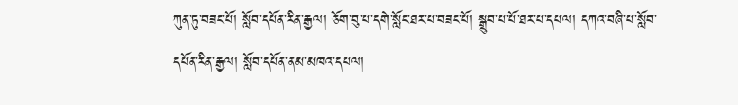ཀུན་ཏུ་བཟང་པོ། སློབ་དཔོན་རིན་རྒྱལ། ཅོག་བུ་པ་དགེ་སློང་ཐར་པ་བཟང་པོ། སྒྲུབ་པ་པོ་ཐར་པ་དཔལ། དཀའ་བཞི་པ་སློབ་དཔོན་རིན་རྒྱལ། སློབ་དཔོན་ནམ་མཁའ་དཔལ།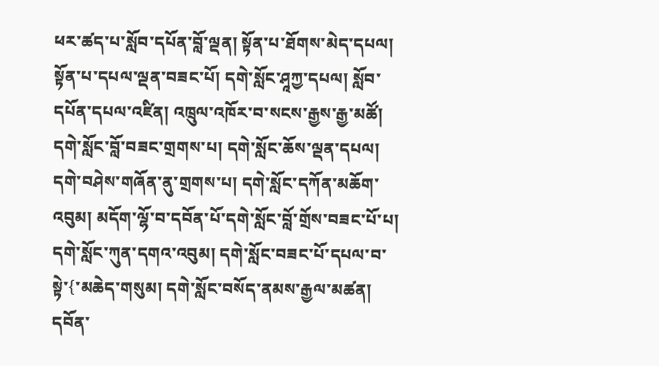ཕར་ཚད་པ་སློབ་དཔོན་བློ་ལྡན། སྟོན་པ་ཐོགས་མེད་དཔལ། སྟོན་པ་དཔལ་ལྡན་བཟང་པོ། དགེ་སློང་ཤཱཀྱ་དཔལ། སློབ་དཔོན་དཔལ་འཛིན། འཁྲུལ་འཁོར་བ་སངས་རྒྱས་རྒྱ་མཚོ། དགེ་སློང་བློ་བཟང་གྲགས་པ། དགེ་སློང་ཆོས་ལྡན་དཔལ། དགེ་བཤེས་གཞོན་ནུ་གྲགས་པ། དགེ་སློང་དཀོན་མཆོག་འབུམ། མདོག་ལྷོ་བ་དབོན་པོ་དགེ་སློང་བློ་གྲོས་བཟང་པོ་པ། དགེ་སློང་ཀུན་དགའ་འབུམ། དགེ་སློང་བཟང་པོ་དཔལ་བ་སྟེ་{་མཆེད་གསུམ། དགེ་སློང་བསོད་ནམས་རྒྱལ་མཚན། དབོན་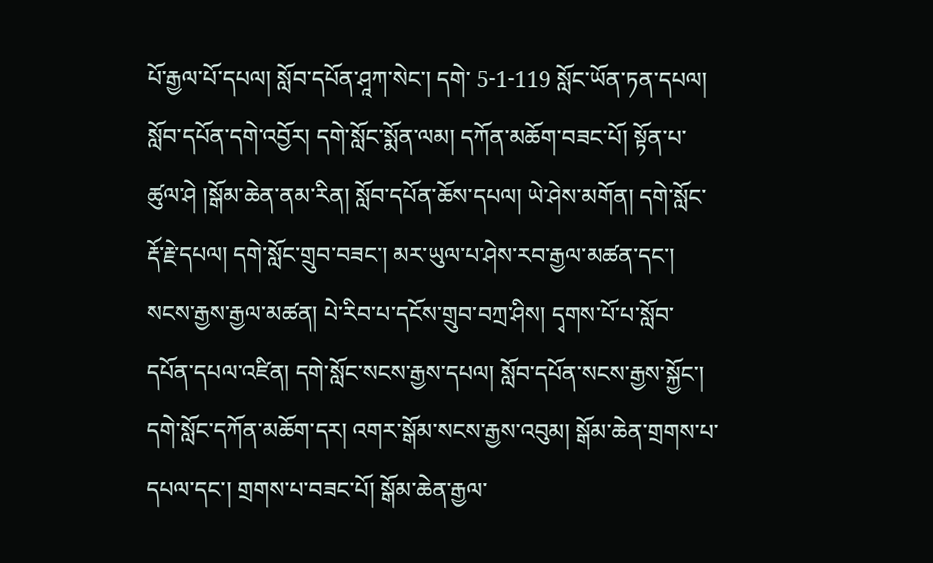པོ་རྒྱལ་པོ་དཔལ། སློབ་དཔོན་ཤཱཀ་སེང་། དགེ་ 5-1-119 སློང་ཡོན་ཏན་དཔལ། སློབ་དཔོན་དགེ་འབྱོར། དགེ་སློང་སྨོན་ལམ། དཀོན་མཆོག་བཟང་པོ། སྟོན་པ་ཚུལ་ཤེ །སྒོམ་ཆེན་ནམ་རིན། སློབ་དཔོན་ཆོས་དཔལ། ཡེ་ཤེས་མགོན། དགེ་སློང་རྡོ་རྗེ་དཔལ། དགེ་སློང་གྲུབ་བཟང་། མར་ཡུལ་པ་ཤེས་རབ་རྒྱལ་མཚན་དང་། སངས་རྒྱས་རྒྱལ་མཚན། པེ་རིབ་པ་དངོས་གྲུབ་བཀྲ་ཤིས། དྭགས་པོ་པ་སློབ་དཔོན་དཔལ་འཛིན། དགེ་སློང་སངས་རྒྱས་དཔལ། སློབ་དཔོན་སངས་རྒྱས་སྐྱོང་། དགེ་སློང་དཀོན་མཆོག་དར། འགར་སྒོམ་སངས་རྒྱས་འབུམ། སྒོམ་ཆེན་གྲགས་པ་དཔལ་དང་། གྲགས་པ་བཟང་པོ། སྒོམ་ཆེན་རྒྱལ་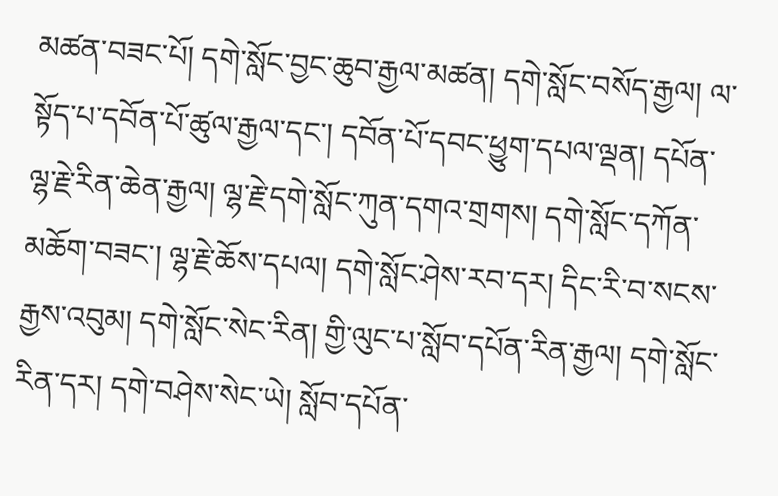མཚན་བཟང་པོ། དགེ་སློང་བྱང་ཆུབ་རྒྱལ་མཚན། དགེ་སློང་བསོད་རྒྱལ། ལ་སྟོད་པ་དབོན་པོ་ཚུལ་རྒྱལ་དང་། དབོན་པོ་དབང་ཕྱུག་དཔལ་ལྡན། དཔོན་ལྷ་རྗེ་རིན་ཆེན་རྒྱལ། ལྷ་རྗེ་དགེ་སློང་ཀུན་དགའ་གྲགས། དགེ་སློང་དཀོན་མཆོག་བཟང་། ལྷ་རྗེ་ཆོས་དཔལ། དགེ་སློང་ཤེས་རབ་དར། དིང་རི་བ་སངས་རྒྱས་འབུམ། དགེ་སློང་སེང་རིན། གྱི་ལུང་པ་སློབ་དཔོན་རིན་རྒྱལ། དགེ་སློང་རིན་དར། དགེ་བཤེས་སེང་ཡེ། སློབ་དཔོན་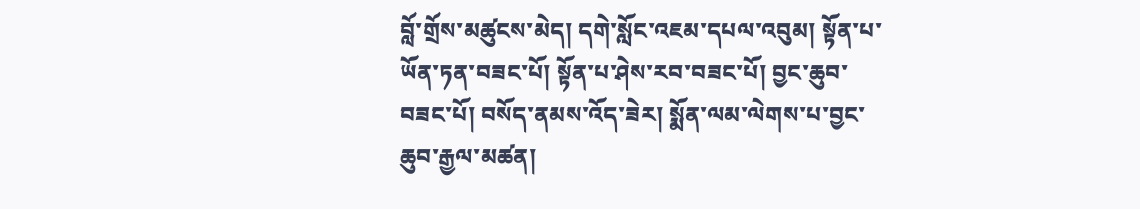བློ་གྲོས་མཚུངས་མེད། དགེ་སློང་འཇམ་དཔལ་འབུམ། སྟོན་པ་ཡོན་ཏན་བཟང་པོ། སྟོན་པ་ཤེས་རབ་བཟང་པོ། བྱང་ཆུབ་བཟང་པོ། བསོད་ནམས་འོད་ཟེར། སྨོན་ལམ་ལེགས་པ་བྱང་ཆུབ་རྒྱལ་མཚན།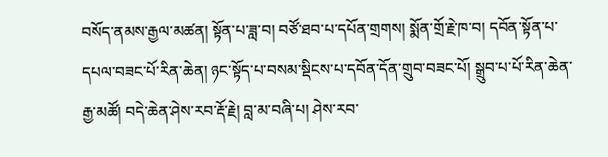བསོད་ནམས་རྒྱལ་མཚན། སྟོན་པ་ཟླ་བ། བཙོ་ཐབ་པ་དཔོན་གྲགས། སྨོན་གྲོ་རྗེ་ཁ་བ། དབོན་སྟོན་པ་དཔལ་བཟང་པོ་རིན་ཆེན། ཉང་སྟོད་པ་བསམ་སྡིངས་པ་དབོན་དོན་གྲུབ་བཟང་པོ། སྒྲུབ་པ་པོ་རིན་ཆེན་རྒྱ་མཚོ། བདེ་ཆེན་ཤེས་རབ་རྡོ་རྗེ། བླ་མ་བཞི་པ། ཤེས་རབ་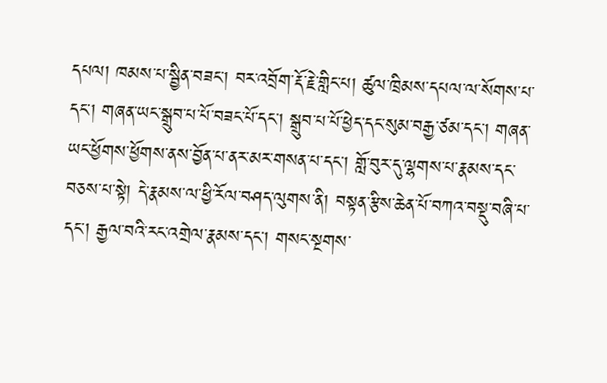དཔལ། ཁམས་པ་སྦྱིན་བཟང་། བར་འབྲོག་རྡོ་རྗེ་གླིང་པ། ཚུལ་ཁྲིམས་དཔལ་ལ་སོགས་པ་དང་། གཞན་ཡང་སྒྲུབ་པ་པོ་བཟང་པོ་དང་། སྒྲུབ་པ་པོ་ཕྱེད་དང་སུམ་བརྒྱ་ཙམ་དང་། གཞན་ཡང་ཕྱོགས་ཕྱོགས་ནས་བྱོན་པ་ནར་མར་གསན་པ་དང་། གློ་བུར་དུ་ལྷགས་པ་རྣམས་དང་བཅས་པ་སྟེ། དེ་རྣམས་ལ་ཕྱི་རོལ་བཤད་ལུགས་ནི། བསྟན་རྩིས་ཆེན་པོ་བཀའ་བསྡུ་བཞི་པ་དང་། རྒྱལ་བའི་རང་འགྲེལ་རྣམས་དང་། གསང་སྔགས་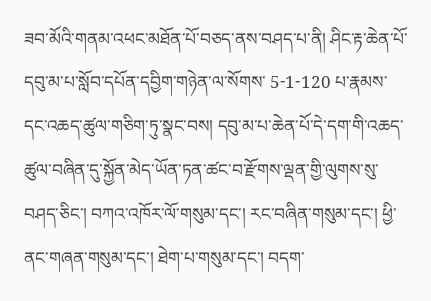ཟབ་མོའི་གནམ་འཕང་མཐོན་པོ་བཅད་ནས་བཤད་པ་ནི། ཤིང་རྟ་ཆེན་པོ་དབུ་མ་པ་སློབ་དཔོན་དབྱིག་གཉེན་ལ་སོགས་ 5-1-120 པ་རྣམས་དང་འཆད་ཚུལ་གཅིག་ཏུ་སྣང་བས། དབུ་མ་པ་ཆེན་པོ་དེ་དག་གི་འཆད་ཚུལ་བཞིན་དུ་སྐྱོན་མེད་ཡོན་ཏན་ཚང་བ་རྫོགས་ལྡན་གྱི་ལུགས་སུ་བཤད་ཅིང་། བཀའ་འཁོར་ལོ་གསུམ་དང་། རང་བཞིན་གསུམ་དང་། ཕྱི་ནང་གཞན་གསུམ་དང་། ཐེག་པ་གསུམ་དང་། བདག་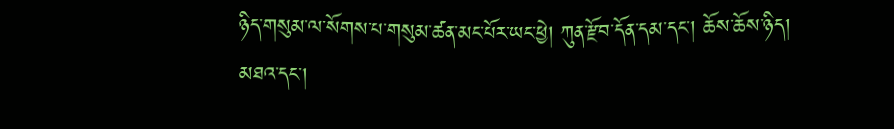ཉིད་གསུམ་ལ་སོགས་པ་གསུམ་ཚན་མང་པོར་ཡང་ཕྱེ། ཀུན་རྫོབ་དོན་དམ་དང་། ཆོས་ཆོས་ཉིད། མཐའ་དང་།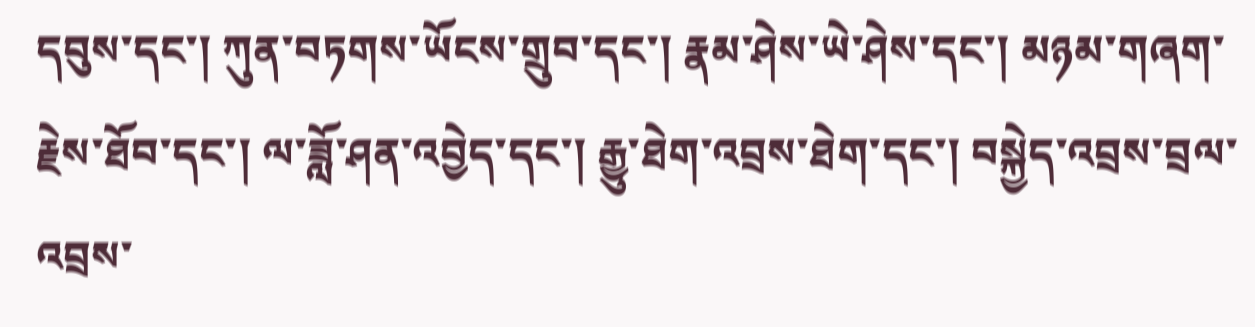དབུས་དང་། ཀུན་བཏགས་ཡོངས་གྲུབ་དང་། རྣམ་ཤེས་ཡེ་ཤེས་དང་། མཉམ་གཞག་རྗེས་ཐོབ་དང་། ལ་ཟློ་ཤན་འབྱེད་དང་། རྒྱུ་ཐེག་འབྲས་ཐེག་དང་། བསྐྱེད་འབྲས་བྲལ་འབྲས་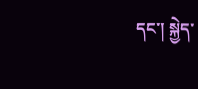དང་། སྐྱེད་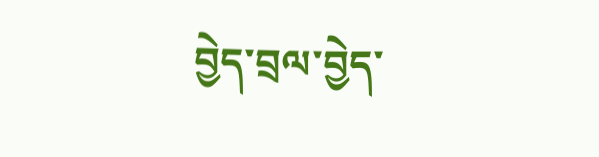བྱེད་བྲལ་བྱེད་